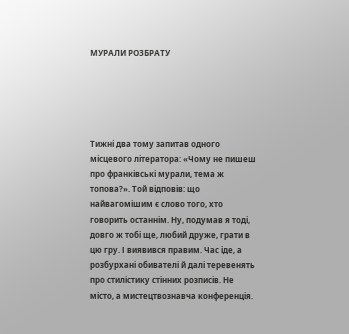МУРАЛИ РОЗБРАТУ





Тижні два тому запитав одного місцевого літератора: «Чому не пишеш про франківські мурали, тема ж топова?». Той відповів: що найвагомішим є слово того, хто говорить останнім. Ну, подумав я тоді, довго ж тобі ще, любий друже, грати в цю гру. І виявився правим. Час іде, а розбурхані обивателі й далі теревенять про стилістику стінних розписів. Не місто, а мистецтвознавча конференція.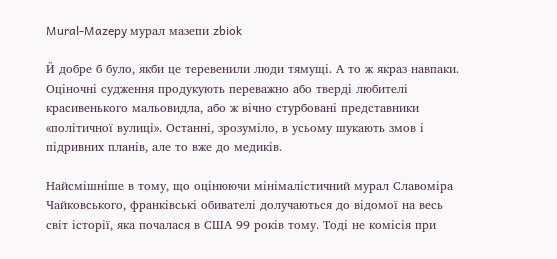Mural-Mazepy мурал мазепи zbiok

Й добре б було, якби це теревенили люди тямущі. А то ж якраз навпаки. Оціночні судження продукують переважно або тверді любителі красивенького мальовидла, або ж вічно стурбовані представники «політичної вулиці». Останні, зрозуміло, в усьому шукають змов і підривних планів, але то вже до медиків.

Найсмішніше в тому, що оцінюючи мінімалістичний мурал Славоміра Чайковського, франківські обивателі долучаються до відомої на весь світ історії, яка почалася в США 99 років тому. Тоді не комісія при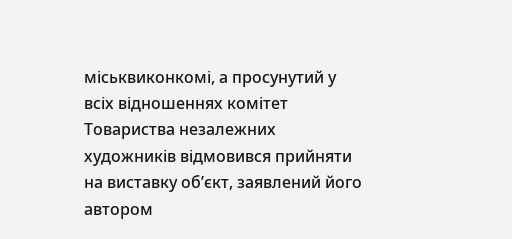міськвиконкомі, а просунутий у всіх відношеннях комітет Товариства незалежних художників відмовився прийняти на виставку об’єкт, заявлений його автором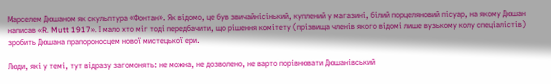Марселем Дюшаном як скульптура «Фонтан». Як відомо, це був звичайнісінький, куплений у магазині, білий порцеляновий пісуар, на якому Дюшан написав «R. Mutt 1917». І мало хто міг тоді передбачити, що рішення комітету (прізвища членів якого відомі лише вузькому колу спеціалістів) зробить Дюшана прапороносцем нової мистецької ери.

Люди, які у темі, тут відразу загомонять: не можна, не дозволено, не варто порівнювати Дюшанівський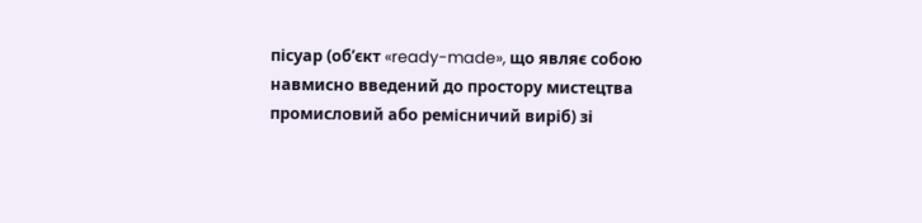пісуар (об’єкт «ready-made», що являє собою навмисно введений до простору мистецтва промисловий або ремісничий виріб) зі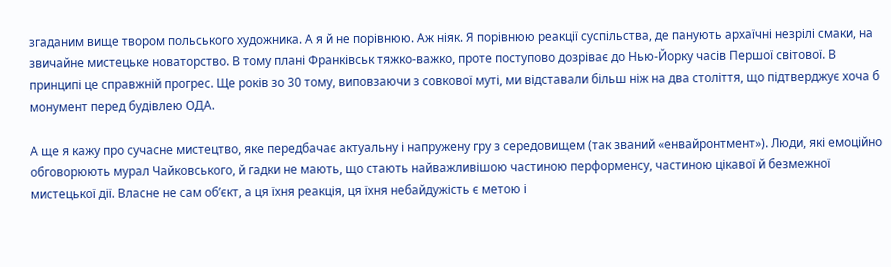згаданим вище твором польського художника. А я й не порівнюю. Аж ніяк. Я порівнюю реакції суспільства, де панують архаїчні незрілі смаки, на звичайне мистецьке новаторство. В тому плані Франківськ тяжко-важко, проте поступово дозріває до Нью-Йорку часів Першої світової. В принципі це справжній прогрес. Ще років зо 30 тому, виповзаючи з совкової муті, ми відставали більш ніж на два століття, що підтверджує хоча б монумент перед будівлею ОДА.

А ще я кажу про сучасне мистецтво, яке передбачає актуальну і напружену гру з середовищем (так званий «енвайронтмент»). Люди, які емоційно обговорюють мурал Чайковського, й гадки не мають, що стають найважливішою частиною перформенсу, частиною цікавої й безмежної мистецької дії. Власне не сам об’єкт, а ця їхня реакція, ця їхня небайдужість є метою і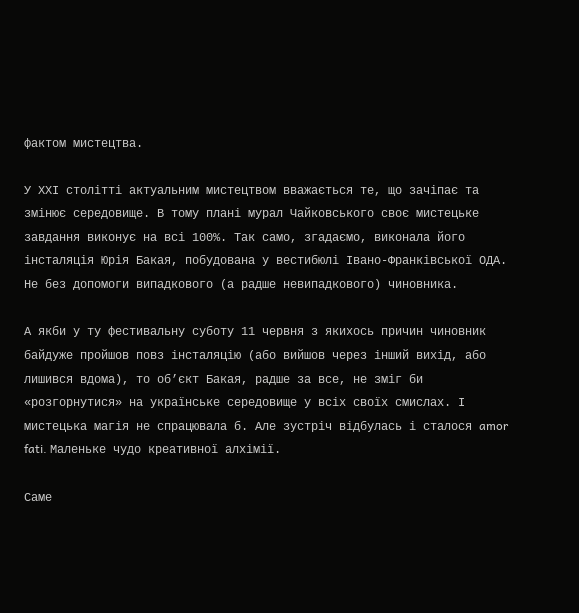фактом мистецтва.

У ХХІ столітті актуальним мистецтвом вважається те, що зачіпає та змінює середовище. В тому плані мурал Чайковського своє мистецьке завдання виконує на всі 100%. Так само, згадаємо, виконала його інсталяція Юрія Бакая, побудована у вестибюлі Івано-Франківської ОДА. Не без допомоги випадкового (а радше невипадкового) чиновника.

А якби у ту фестивальну суботу 11 червня з якихось причин чиновник байдуже пройшов повз інсталяцію (або вийшов через інший вихід, або лишився вдома), то об’єкт Бакая, радше за все, не зміг би «розгорнутися» на українське середовище у всіх своїх смислах. І мистецька магія не спрацювала б. Але зустріч відбулась і сталося amor fati. Маленьке чудо креативної алхімії.

Саме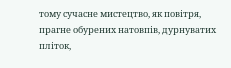тому сучасне мистецтво, як повітря, прагне обурених натовпів, дурнуватих пліток,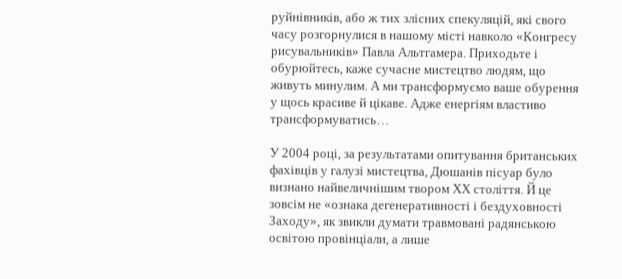руйнівників, або ж тих злісних спекуляцій, які свого часу розгорнулися в нашому місті навколо «Конгресу рисувальників» Павла Альтгамера. Приходьте і обурюйтесь, каже сучасне мистецтво людям, що живуть минулим. А ми трансформуємо ваше обурення у щось красиве й цікаве. Адже енергіям властиво трансформуватись…

У 2004 році, за результатами опитування британських фахівців у галузі мистецтва, Дюшанів пісуар було визнано найвеличнішим твором ХХ століття. Й це зовсім не «ознака дегенеративності і бездуховності Заходу», як звикли думати травмовані радянською освітою провінціали, а лише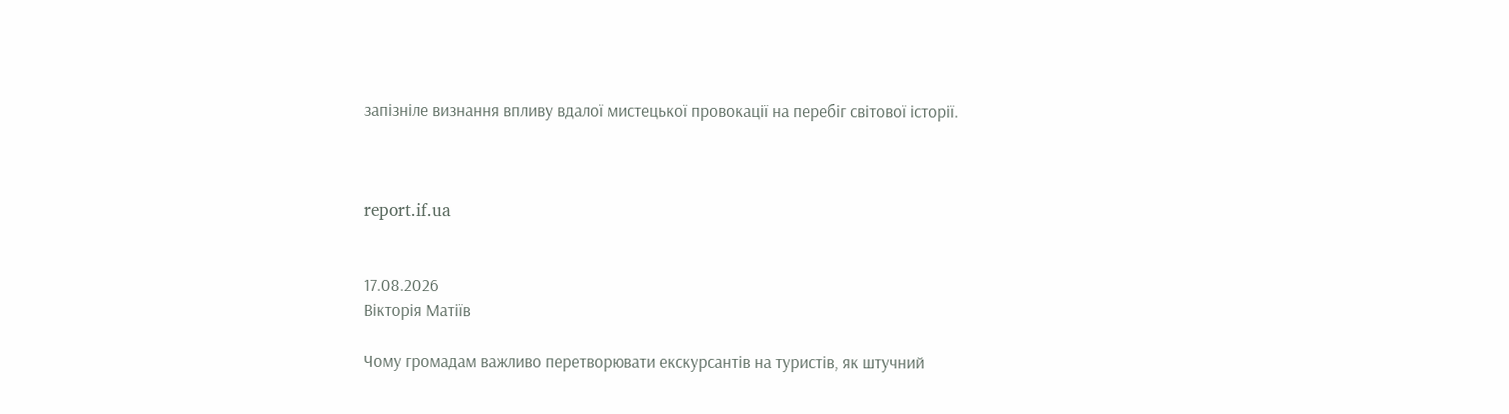запізніле визнання впливу вдалої мистецької провокації на перебіг світової історії.



report.if.ua


17.08.2026
Вікторія Матіїв

Чому громадам важливо перетворювати екскурсантів на туристів, як штучний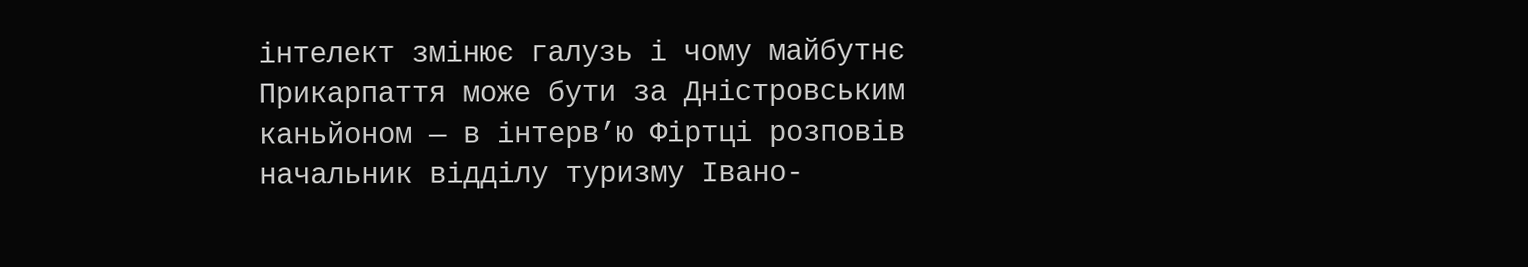інтелект змінює галузь і чому майбутнє Прикарпаття може бути за Дністровським каньйоном — в інтерв’ю Фіртці розповів начальник відділу туризму Івано-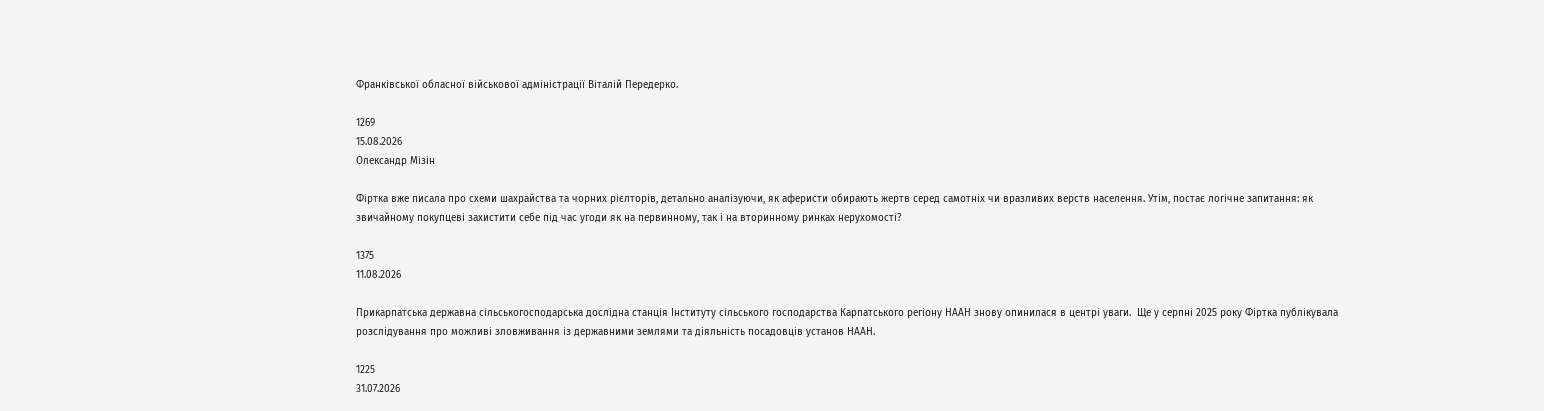Франківської обласної військової адміністрації Віталій Передерко.

1269
15.08.2026
Олександр Мізін

Фіртка вже писала про схеми шахрайства та чорних рієлторів, детально аналізуючи, як аферисти обирають жертв серед самотніх чи вразливих верств населення. Утім, постає логічне запитання: як звичайному покупцеві захистити себе під час угоди як на первинному, так і на вторинному ринках нерухомості?

1375
11.08.2026

Прикарпатська державна сільськогосподарська дослідна станція Інституту сільського господарства Карпатського регіону НААН знову опинилася в центрі уваги.  Ще у серпні 2025 року Фіртка публікувала розслідування про можливі зловживання із державними землями та діяльність посадовців установ НААН.

1225
31.07.2026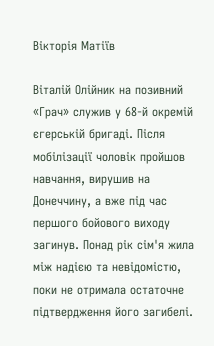Вікторія Матіїв

Віталій Олійник на позивний «Грач» служив у 68-й окремій єгерській бригаді. Після мобілізації чоловік пройшов навчання, вирушив на Донеччину, а вже під час першого бойового виходу загинув. Понад рік сім'я жила між надією та невідомістю, поки не отримала остаточне підтвердження його загибелі.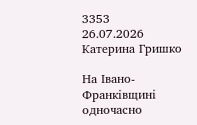3353
26.07.2026
Катерина Гришко

На Івано-Франківщині одночасно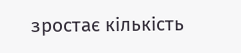зростає кількість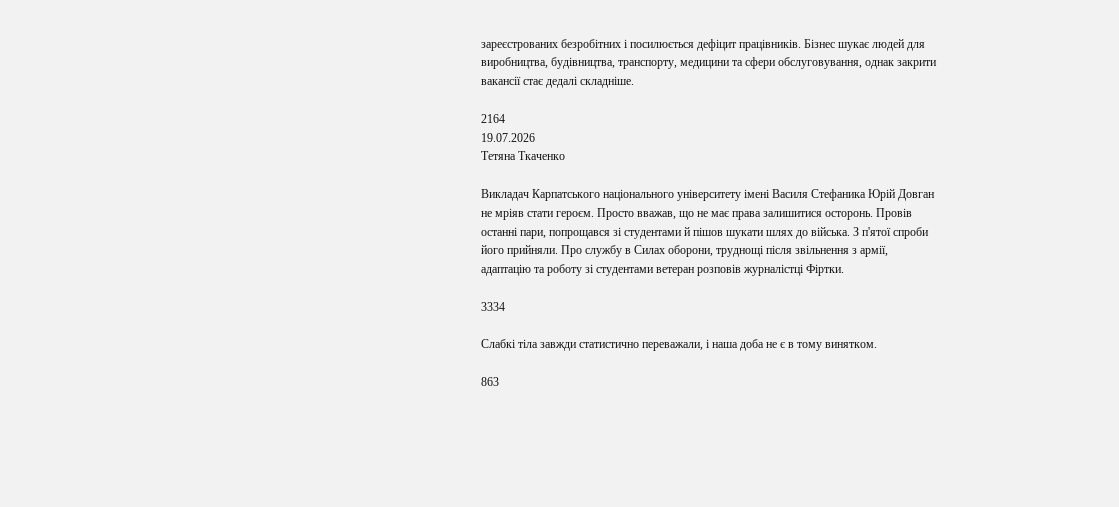зареєстрованих безробітних і посилюється дефіцит працівників. Бізнес шукає людей для виробництва, будівництва, транспорту, медицини та сфери обслуговування, однак закрити вакансії стає дедалі складніше.

2164
19.07.2026
Тетяна Ткаченко

Викладач Карпатського національного університету імені Василя Стефаника Юрій Довган не мріяв стати героєм. Просто вважав, що не має права залишитися осторонь. Провів останні пари, попрощався зі студентами й пішов шукати шлях до війська. З п'ятої спроби його прийняли. Про службу в Силах оборони, труднощі після звільнення з армії, адаптацію та роботу зі студентами ветеран розповів журналістці Фіртки.

3334

Слабкі тіла завжди статистично переважали, і наша доба не є в тому винятком.

863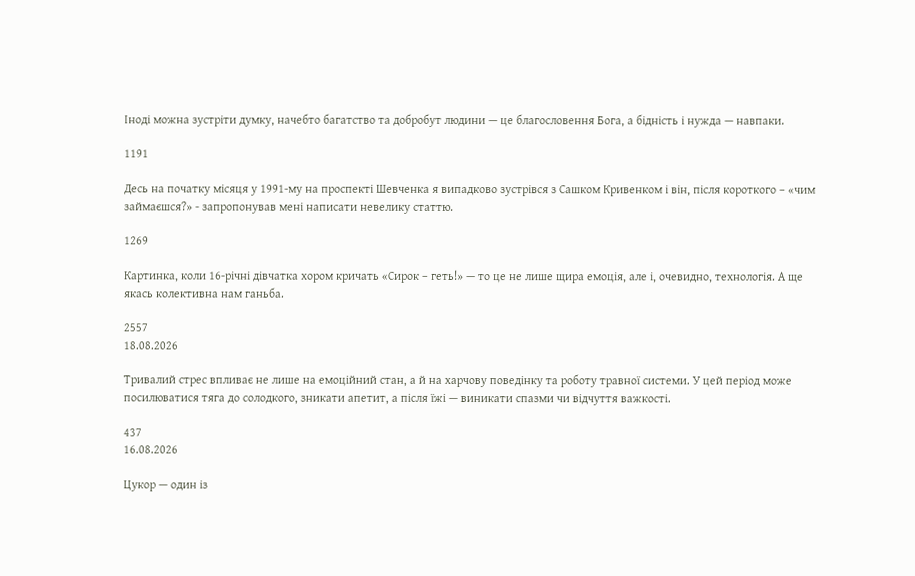Іноді можна зустріти думку, начебто багатство та добробут людини — це благословення Бога, а бідність і нужда — навпаки.

1191

Десь на початку місяця у 1991-му на проспекті Шевченка я випадково зустрівся з Сашком Кривенком і він, після короткого – «чим займаєшся?» - запропонував мені написати невелику статтю.

1269

Картинка, коли 16-річні дівчатка хором кричать «Сирок – геть!» — то це не лише щира емоція, але і, очевидно, технологія. А ще якась колективна нам ганьба.

2557
18.08.2026

Тривалий стрес впливає не лише на емоційний стан, а й на харчову поведінку та роботу травної системи. У цей період може посилюватися тяга до солодкого, зникати апетит, а після їжі — виникати спазми чи відчуття важкості.

437
16.08.2026

Цукор — один із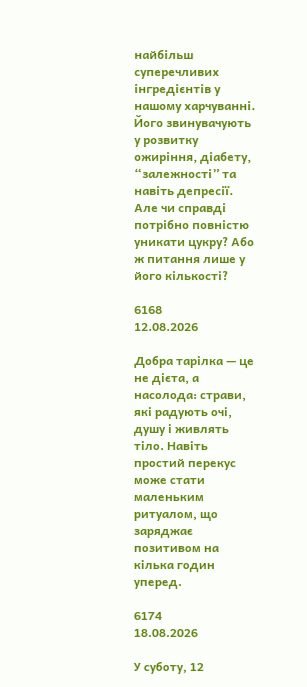найбільш суперечливих інгредієнтів у нашому харчуванні. Його звинувачують у розвитку ожиріння, діабету, “залежності” та навіть депресії. Але чи справді потрібно повністю уникати цукру? Або ж питання лише у його кількості?

6168
12.08.2026

Добра тарілка — це не дієта, а насолода: страви, які радують очі, душу і живлять тіло. Навіть простий перекус може стати маленьким ритуалом, що заряджає позитивом на кілька годин уперед.

6174
18.08.2026

У суботу, 12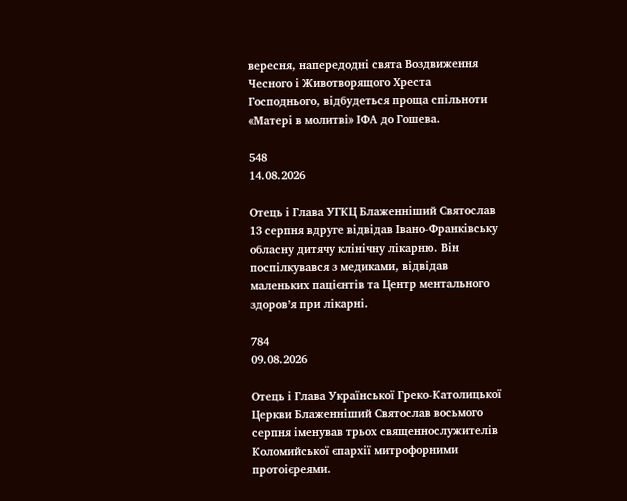вересня, напередодні свята Воздвиження Чесного і Животворящого Хреста Господнього, відбудеться проща спільноти «Матері в молитві» ІФА до Гошева.

548
14.08.2026

Отець і Глава УГКЦ Блаженніший Святослав 13 серпня вдруге відвідав Івано-Франківську обласну дитячу клінічну лікарню. Він поспілкувався з медиками, відвідав маленьких пацієнтів та Центр ментального здоров’я при лікарні.

784
09.08.2026

Отець і Глава Української Греко-Католицької Церкви Блаженніший Святослав восьмого серпня іменував трьох священнослужителів Коломийської єпархії митрофорними протоієреями.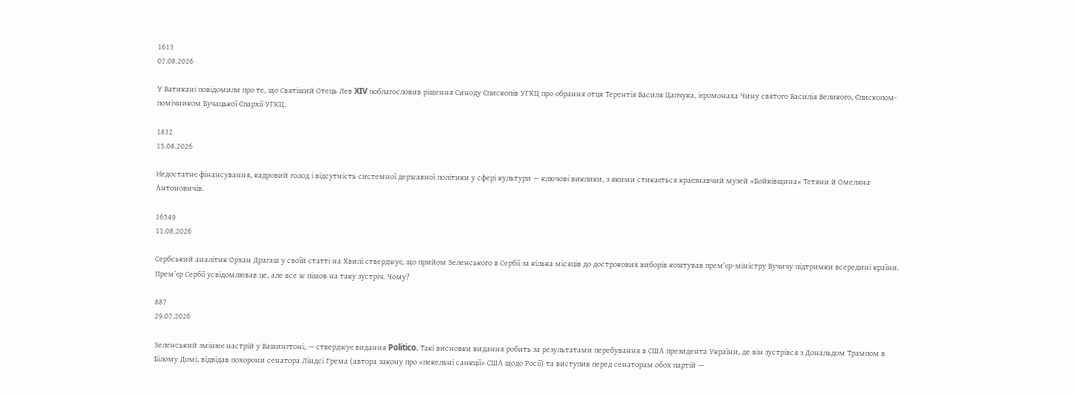1613
07.08.2026

У Ватикані повідомили про те, що Святіший Отець Лев XIV поблагословив рішення Синоду Єпископів УГКЦ про обрання отця Терентія Василя Цапчука, ієромонаха Чину святого Василія Великого, Єпископом-помічником Бучацької Єпархії УГКЦ.

1832
15.08.2026

Недостатнє фінансування, кадровий голод і відсутність системної державної політики у сфері культури — ключові виклики, з якими стикається краєзнавчий музей «Бойківщина» Тетяни й Омеляна Антоновичів.

16549
11.08.2026

Сербський аналітик Орхан Драгаш у своїй статті на Хвилі стверджує, що прийом Зеленського в Сербії за кілька місяців до дострокових виборів коштував прем’єр-міністру Вучичу підтримки всередині країни. Прем’єр Сербії усвідомлював це, але все ж пішов на таку зустріч. Чому?

887
29.07.2026

Зеленський змінює настрій у Вашингтоні, — стверджує видання Politico. Такі висновки видання робить за результатами перебування в США президента України, де він зустрівся з Дональдом Трампом в Білому Домі, відвідав похорони сенатора Ліндсі Грема (автора закону про «пекельні санкції» США щодо Росії) та виступив перед сенаторам обох партій —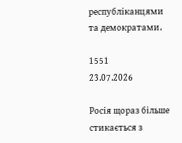республіканцями та демократами.

1551
23.07.2026

Росія щораз більше стикається з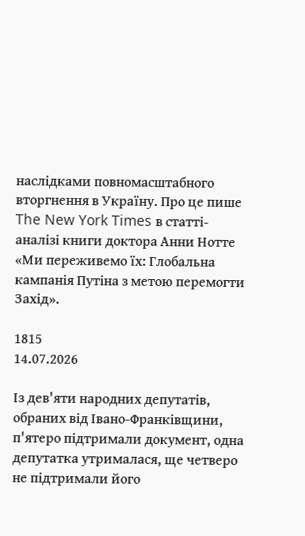наслідками повномасштабного вторгнення в Україну. Про це пише The New York Times в статті-аналізі книги доктора Анни Нотте «Ми переживемо їх: Глобальна кампанія Путіна з метою перемогти Захід».

1815
14.07.2026

Із дев'яти народних депутатів, обраних від Івано-Франківщини, п'ятеро підтримали документ, одна депутатка утрималася, ще четверо не підтримали його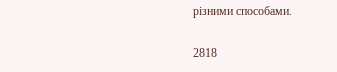різними способами.

2818